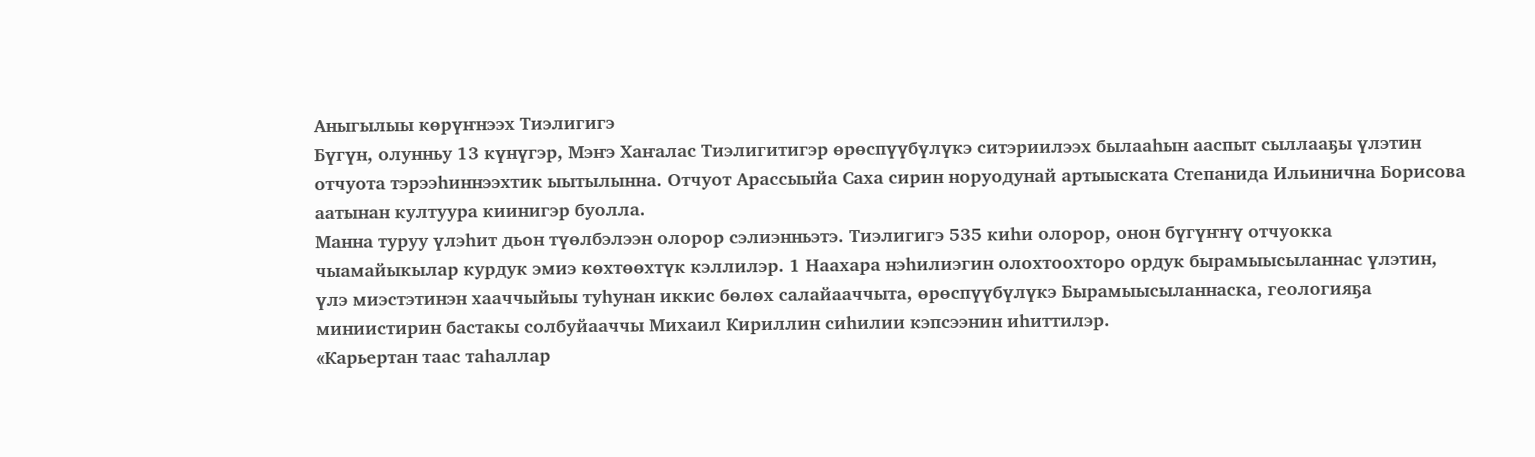Аныгылыы көрүҥнээх Тиэлигигэ
Бүгүн, олунньу 13 күнүгэр, Мэҥэ Хаҥалас Тиэлигитигэр өрөспүүбүлүкэ ситэриилээх былааһын ааспыт сыллааҕы үлэтин отчуота тэрээһиннээхтик ыытылынна. Отчуот Арассыыйа Саха сирин норуодунай артыыската Степанида Ильинична Борисова аатынан култуура киинигэр буолла.
Манна туруу үлэһит дьон түөлбэлээн олорор сэлиэнньэтэ. Тиэлигигэ 535 киһи олорор, онон бүгүҥҥү отчуокка чыамайыкылар курдук эмиэ көхтөөхтүк кэллилэр. 1 Наахара нэһилиэгин олохтоохторо ордук бырамыысыланнас үлэтин, үлэ миэстэтинэн хааччыйыы туһунан иккис бөлөх салайааччыта, өрөспүүбүлүкэ Бырамыысыланнаска, геологияҕа миниистирин бастакы солбуйааччы Михаил Кириллин сиһилии кэпсээнин иһиттилэр.
«Карьертан таас таһаллар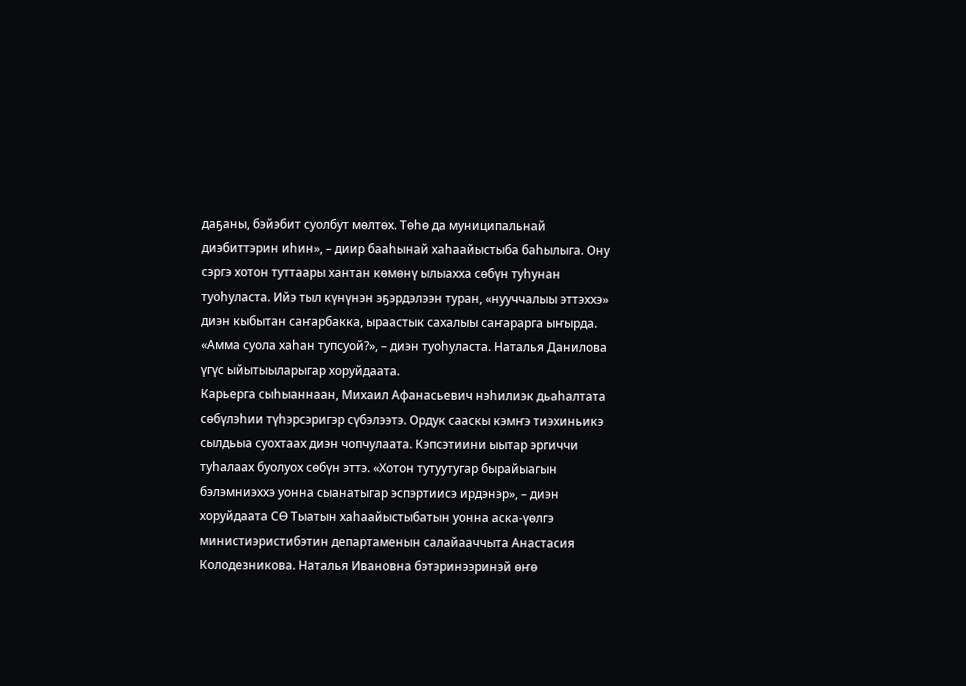даҕаны, бэйэбит суолбут мөлтөх. Төһө да муниципальнай диэбиттэрин иһин», – диир бааһынай хаһаайыстыба баһылыга. Ону сэргэ хотон туттаары хантан көмөнү ылыахха сөбүн туһунан туоһуласта. Ийэ тыл күнүнэн эҕэрдэлээн туран, «нууччалыы эттэххэ» диэн кыбытан саҥарбакка, ыраастык сахалыы саҥарарга ыҥырда. «Амма суола хаһан тупсуой?», – диэн туоһуласта. Наталья Данилова үгүс ыйытыыларыгар хоруйдаата.
Карьерга сыһыаннаан, Михаил Афанасьевич нэһилиэк дьаһалтата сөбүлэһии түһэрсэригэр сүбэлээтэ. Ордук сааскы кэмҥэ тиэхиньикэ сылдьыа суохтаах диэн чопчулаата. Кэпсэтиини ыытар эргиччи туһалаах буолуох сөбүн эттэ. «Хотон тутуутугар бырайыагын бэлэмниэххэ уонна сыанатыгар эспэртиисэ ирдэнэр», – диэн хоруйдаата СӨ Тыатын хаһаайыстыбатын уонна аска-үөлгэ министиэристибэтин департаменын салайааччыта Анастасия Колодезникова. Наталья Ивановна бэтэринээринэй өҥө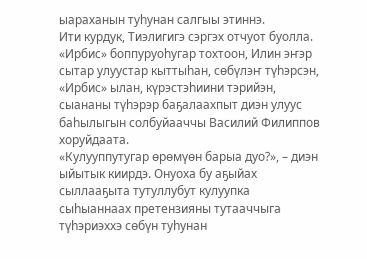ыараханын туһунан салгыы этиннэ.
Ити курдук, Тиэлигигэ сэргэх отчуот буолла. «Ирбис» боппуруоһугар тохтоон, Илин эҥэр сытар улуустар кыттыһан, сөбүлэҥ түһэрсэн, «Ирбис» ылан, күрэстэһиини тэрийэн, сыананы түһэрэр баҕалаахпыт диэн улуус баһылыгын солбуйааччы Василий Филиппов хоруйдаата.
«Кулууппутугар өрөмүөн барыа дуо?», – диэн ыйытык киирдэ. Онуоха бу аҕыйах сыллааҕыта тутуллубут кулуупка сыһыаннаах претензияны тутааччыга түһэриэххэ сөбүн туһунан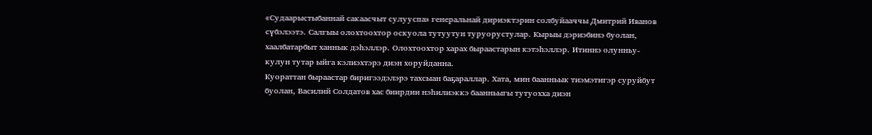«Судаарыстыбаннай сакаасчыт сулууспа» генеральнай дириэктэрин солбуйааччы Дмитрий Иванов сүбэлээтэ. Салгыы олохтоохтор оскуола тутуутун туруорустулар. Кырыы дэриэбинэ буолан, хаалбатарбыт ханнык дэһэллэр. Олохтоохтор харах быраастарын кэтэһэллэр. Итиннэ олунньу-кулун тутар ыйга кэлиэхтэрэ диэн хоруйданна.
Куораттан быраастар биригээдэлэрэ тахсыан баҕараллар. Хата, мин баанньык тиэмэтигэр суруйбут буолан, Василий Солдатов хас биирдии нэһилиэккэ баанньыгы тутуохха диэн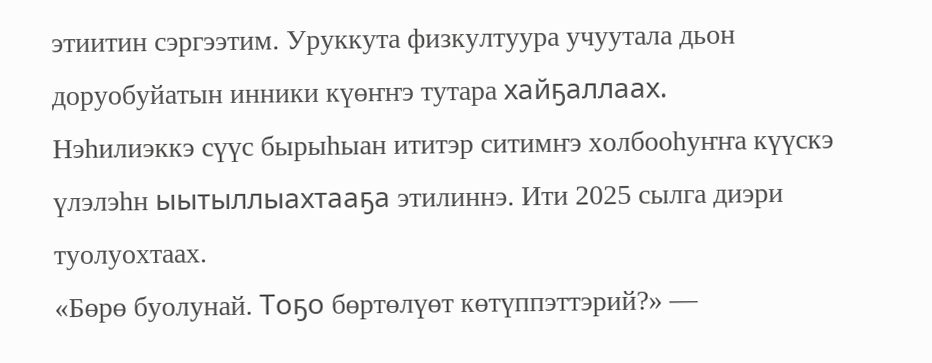этиитин сэргээтим. Уруккута физкултуура учуутала дьон доруобуйатын инники күөҥҥэ тутара хайҕаллаах.
Нэһилиэккэ сүүс бырыһыан ититэр ситимҥэ холбооһуҥҥа күүскэ үлэлэһн ыытыллыахтааҕа этилиннэ. Ити 2025 сылга диэри туолуохтаах.
«Бөрө буолунай. Тоҕо бөртөлүөт көтүппэттэрий?» —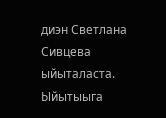диэн Светлана Сивцева ыйыталаста. Ыйытыыга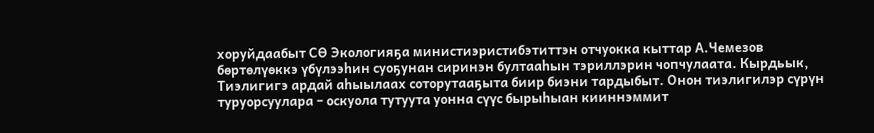хоруйдаабыт СӨ Экологияҕа министиэристибэтиттэн отчуокка кыттар А.Чемезов бөртөлүөккэ үбүлээһин суоҕунан сиринэн бултааһын тэриллэрин чопчулаата. Кырдьык, Тиэлигигэ ардай аһыылаах соторутааҕыта биир биэни тардыбыт. Онон тиэлигилэр сүрүн туруорсуулара – оскуола тутуута уонна сүүс бырыһыан кииннэммит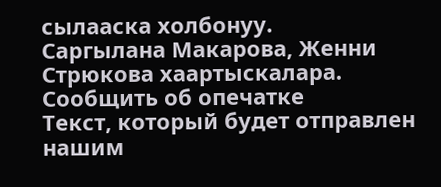сылааска холбонуу.
Саргылана Макарова, Женни Стрюкова хаартыскалара.
Сообщить об опечатке
Текст, который будет отправлен нашим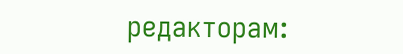редакторам: